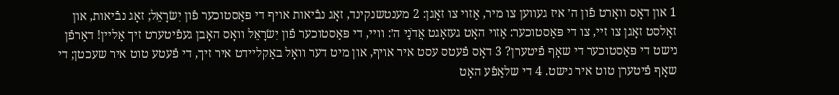1 און דאָס װאָרט פֿון ה׳ איז געװען צו מיר, אַזױ צו זאָגן: 2 מענטשנקינד, זאָג נבֿיאות אױף די פּאַסטוכער פֿון יִשׂרָאֵל; זאָג נבֿיאות, און זאָלסט זאָגן צו זײ, צו די פּאַסטוכער: אַזױ האָט געזאָגט אֲדֹנָי ה׳: װײ, די פּאַסטוכער פֿון יִשׂרָאֵל װאָס האָבן געפֿיטערט זיך אַלײן! דאַרפֿן נישט די פּאַסטוכער די שאָף פֿיטערן? 3 דאָס פֿעטס עסט איר אױף, און מיט דער װאָל באַקלײדט איר זיך, די פֿעטע טוט איר שעכטן; די שאָף פֿיטערן טוט איר נישט. 4 די שלאַפֿע האָט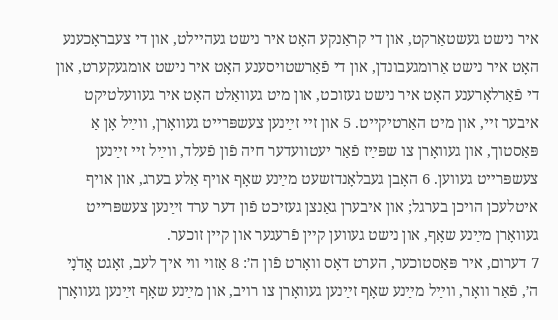איר נישט געשטאַרקט, און די קראַנקע האָט איר נישט געהײלט, און די צעבראָכענע האָט איר נישט אַרומגעבונדן, און די פֿאַרשטױסענע האָט איר נישט אומגעקערט, און די פֿאַרלאָרענע האָט איר נישט געזוכט, און מיט געװאַלט האָט איר געװעלטיקט איבער זײ, און מיט האַרטיקײט. 5 און זײ זײַנען צעשפּרײט געװאָרן, װײַל אָן אַ פּאַסטוך, און געװאָרן צו שפּײַז פֿאַר יעטװעדער חיה פֿון פֿעלד, װײַל זײ זײַנען צעשפּרײט געװען. 6 האָבן געבלאָנדזשעט מײַנע שאָף אױף אַלע בערג, און אױף איטלעכן הױכן בערגל; און איבערן גאַנצן געזיכט פֿון דער ערד זײַנען צעשפּרײט געװאָרן מײַנע שאָף, און נישט געװען קײן פֿרעגער און קײן זוכער.
7 דערום, איר פּאַסטוכער, הערט דאָס װאָרט פֿון ה׳: 8 אַזױ װי איך לעב, זאָגט אֲדֹנָי ה׳, פֿאַר װאָר, װײַל מײַנע שאָף זײַנען געװאָרן צו רױב, און מײַנע שאָף זײַנען געװאָרן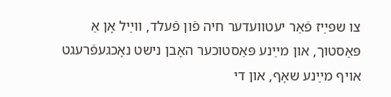צו שפּײַז פֿאַר יעטװעדער חיה פֿון פֿעלד, װײַל אָן אַ פּאַסטוך, און מײַנע פּאַסטוכער האָבן נישט נאָכגעפֿרעגט אױף מײַנע שאָף, און די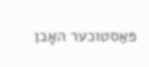פּאַסטוכער האָבן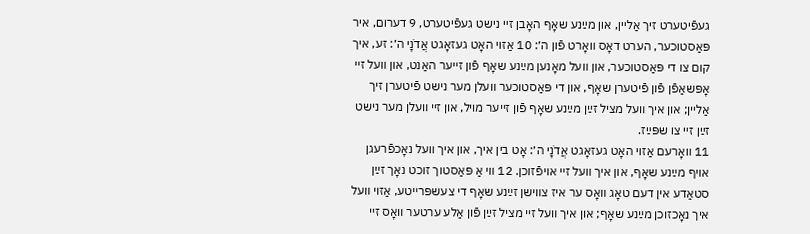געפֿיטערט זיך אַלײן, און מײַנע שאָף האָבן זײ נישט געפֿיטערט, 9 דערום, איר פּאַסטוכער, הערט דאָס װאָרט פֿון ה׳: 10 אַזױ האָט געזאָגט אֲדֹנָי ה׳: זע, איך קום צו די פּאַסטוכער, און װעל מאָנען מײַנע שאָף פֿון זײער האַנט, און װעל זײ אָפּשאַפֿן פֿון פֿיטערן שאָף, און די פּאַסטוכער װעלן מער נישט פֿיטערן זיך אַלײן; און איך װעל מציל זײַן מײַנע שאָף פֿון זײער מױל, און זײ װעלן מער נישט זײַן זײ צו שפּײַז.
11 װאָרעם אַזױ האָט געזאָגט אֲדֹנָי ה׳: אָט בין איך, און איך װעל נאָכפֿרעגן אױף מײַנע שאָף, און איך װעל זײ אױפֿזוכן. 12 װי אַ פּאַסטוך זוכט נאָך זײַן סטאַדע אין דעם טאָג װאָס ער איז צװישן זײַנע שאָף די צעשפּרײטע, אַזױ װעל איך נאָכזוכן מײַנע שאָף; און איך װעל זײ מציל זײַן פֿון אַלע ערטער װאָס זײ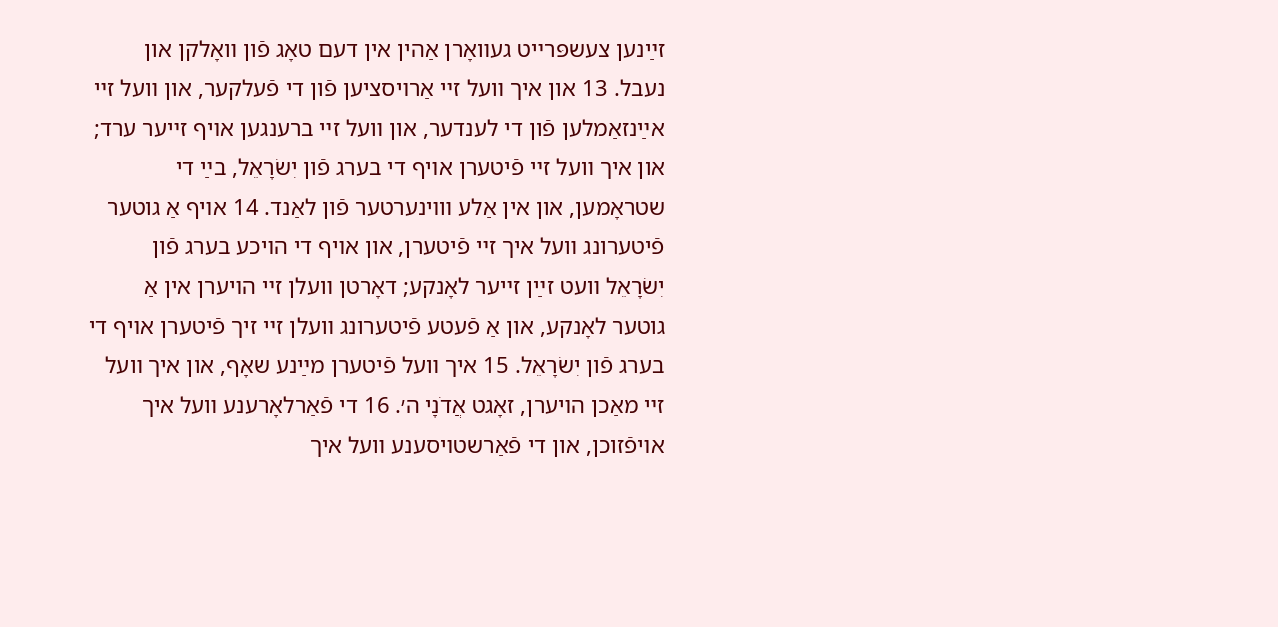זײַנען צעשפּרײט געװאָרן אַהין אין דעם טאָג פֿון װאָלקן און נעבל. 13 און איך װעל זײ אַרױסציען פֿון די פֿעלקער, און װעל זײ אײַנזאַמלען פֿון די לענדער, און װעל זײ ברענגען אױף זײער ערד; און איך װעל זײ פֿיטערן אױף די בערג פֿון יִשׂרָאֵל, בײַ די שטראָמען, און אין אַלע װױנערטער פֿון לאַנד. 14 אױף אַ גוטער פֿיטערונג װעל איך זײ פֿיטערן, און אױף די הױכע בערג פֿון יִשׂרָאֵל װעט זײַן זײער לאָנקע; דאָרטן װעלן זײ הױערן אין אַ גוטער לאָנקע, און אַ פֿעטע פֿיטערונג װעלן זײ זיך פֿיטערן אױף די בערג פֿון יִשׂרָאֵל. 15 איך װעל פֿיטערן מײַנע שאָף, און איך װעל זײ מאַכן הױערן, זאָגט אֲדֹנָי ה׳. 16 די פֿאַרלאָרענע װעל איך אױפֿזוכן, און די פֿאַרשטױסענע װעל איך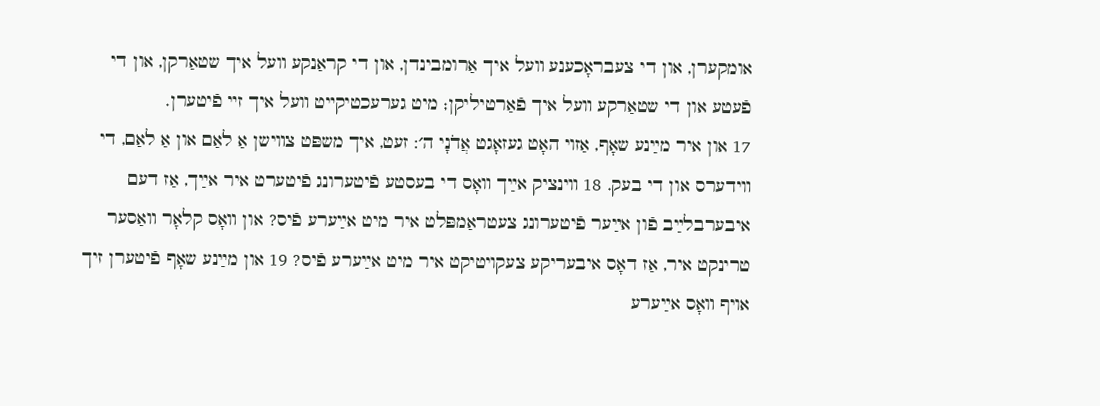אומקערן, און די צעבראָכענע װעל איך אַרומבינדן, און די קראַנקע װעל איך שטאַרקן, און די פֿעטע און די שטאַרקע װעל איך פֿאַרטיליקן; מיט גערעכטיקײט װעל איך זײ פֿיטערן.
17 און איר מײַנע שאָף, אַזױ האָט געזאָגט אֲדֹנָי ה׳: זעט, איך משפּט צװישן אַ לאַם און אַ לאַם, די װידערס און די בעק. 18 װינציק אײַך װאָס די בעסטע פֿיטערונג פֿיטערט איר אײַך, אַז דעם איבערבלײַב פֿון אײַער פֿיטערונג צעטראַמפּלט איר מיט אײַערע פֿיס? און װאָס קלאָר װאַסער טרינקט איר, אַז דאָס איבעריקע צעקױטיקט איר מיט אײַערע פֿיס? 19 און מײַנע שאָף פֿיטערן זיך אױף װאָס אײַערע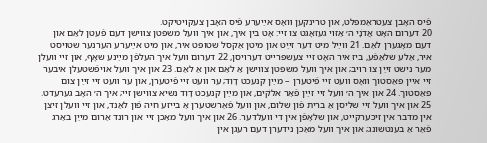פֿיס האָבן צעטראַמפּלט, און טרינקען װאָס אײַערע פֿיס האָבן צעקױטיקט.
20 דערום האָט אֲדֹנָי ה׳ אַזױ געזאָגט צו זײ: אָט בין איך, און איך װעל משפּטן צװישן דעם פֿעטן לאַם און דעם מאָגערן לאַם. 21 װײַל מיט דער זײַט און מיטן אַקסל שטופּט איר, און מיט אײַערע הערנער שטױסט איר, אַלע שלאַפֿע, ביז איר האָט זײ צעשפּרײט דערױסן, 22 דערום װעל איך העלפֿן מײַנע שאָף, און זײ װעלן מער נישט זײַן צו רױב; און איך װעל משפּטן צװישן אַ לאַם און אַ לאַם. 23 און איך װעל אױפֿשטעלן איבער זײ אײן פּאַסטוך װאָס װעט זײ פֿיטערן – מײַן קנעכט דָוִד; ער װעט זײ פֿיטערן, און ער װעט זײ זײַן צום פּאַסטוך. 24 און איך ה׳ װעל זײ זײַן פֿאַר אלֹקים, און מײַן קנעכט דָוִד נשיא צװישן זײ; איך ה׳ האָב גערעדט.
25 און איך װעל זײ שליסן אַ ברית פֿון שלום, און װעל פֿאַרשטערן אַ בײזע חיה פֿון לאַנד, און זײ װעלן זיצן אין מדבר אין זיכערקײט, און שלאָפֿן אין די װעלדער. 26 און איך װעל מאַכן זײ און רונד אַרום מײַן באַרג פֿאַר אַ בענטשונג; און איך װעל מאַכן נידערן דעם רעגן אין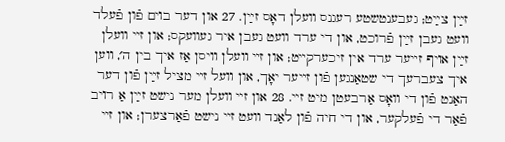זײַן צײַט; געבענטשטע רעגנס װעלן דאָס זײַן. 27 און דער בױם פֿון פֿעלד װעט געבן זײַן פֿרוכט, און די ערד װעט געבן איר געװעקס; און זײ װעלן זײַן אױף זײער ערד אין זיכערקײט; און זײ װעלן װיסן אַז איך בין ה׳, װען איך צעברעך די שטאַנגען פֿון זײער יאָך, און װעל זײ מציל זײַן פֿון דער האַנט פֿון די װאָס אַרבעטן מיט זײ. 28 און זײ װעלן מער נישט זײַן אַ רױב פֿאַר די פֿעלקער, און די חיה פֿון לאַנד װעט זײ נישט פֿאַרצערן; און זײ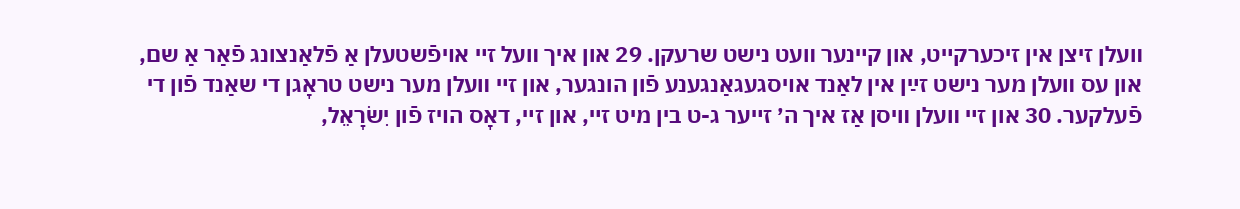װעלן זיצן אין זיכערקײט, און קײנער װעט נישט שרעקן. 29 און איך װעל זײ אױפֿשטעלן אַ פֿלאַנצונג פֿאַר אַ שם, און עס װעלן מער נישט זײַן אין לאַנד אױסגעגאַנגענע פֿון הונגער, און זײ װעלן מער נישט טראָגן די שאַנד פֿון די פֿעלקער. 30 און זײ װעלן װיסן אַז איך ה׳ זײער ג-ט בין מיט זײ, און זײ, דאָס הױז פֿון יִשׂרָאֵל,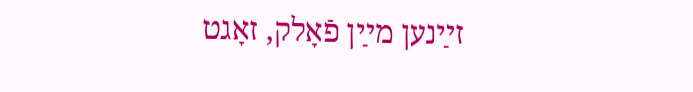זײַנען מײַן פֿאָלק, זאָגט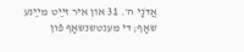אֲדֹנָי ה׳. 31 און איר זײַט מײַנע שאָף; די מענטשנשאָף פֿון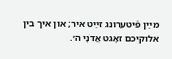מײַן פֿיטערונג זײַט איר; און איך בין אלוקיכם זאָגט אֲדֹנָי ה׳.